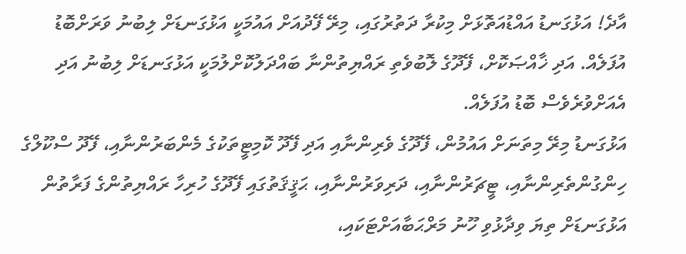އާދެ! އަޅުގަނޑު އައްޑުއަތޮޅަށް މިކުރާ ދަތުރުގައި، މިރޭ ފޭދުއަށް އައުމަކީ އަޅުގަނޑަށް ލިބުނު ވަރަށްބޮޑު އުފަލެއް. އަދި ޚާއްޞަކޮށް، ފޭދޫގެ ލޮބުވެތި ރައްޔިތުންނާ ބައްދަލުކޮށްލުމަކީ އަޅުގަނޑަށް ލިބުނު އަދި އެއަށްވުރެވެސް ބޮޑު އުފަލެއް.
އަޅުގަނޑު މިރޭ މިތަނަށް އައުމުން، ފޭދޫގެ ވެރިންނާއި އަދި ފޭދޫ ކޮމިޓީތަކުގެ މެންބަރުންނާއި، ފޭދޫ ސްކޫލްގެ ހިންގުންތެރިންނާއި، ޓީޗަރުންނާއި، ދަރިވަރުންނާއި، ޙަޤީޤަތުގައި ފޭދޫގެ ހުރިހާ ރައްޔިތުންގެ ފަރާތުން އަޅުގަނޑަށް ތިޔަ ވިދާޅުވި ހޫނު މަރްޙަބާއަށްޓަކައި،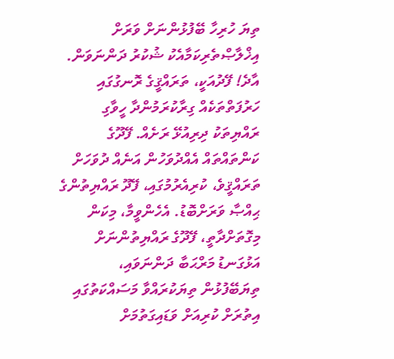ތިޔަ ހުރިހާ ބޭފުޅުންނަށް ވަރަށް އިޚްލާޞްތެރިކަމާއެކު ޝުކުރު ދަންނަވަން.
އާދެ! ފޭދުއަކީ، ތަރައްޤީގެ ރޮނގުގައި ހަރުފަތްތަކެއް ގިރާކުރަމުންދާ ހީވާގި ރައްޔިތަކު ދިރިއުޅޭ ރަށެއް. ފޭދޫގެ ކަންތައްތައް އެއްދުވަހުން އަނެއް ދުވަހަށް ތަރައްޤީވެ، ކުރިއެރުމުގައި، ފޭދޫ ރައްޔިތުންގެ ޙިއްޞާ ވަރަށްބޮޑު. އެހެންވީމާ، މިކަން މިގޮތަށްދާތީ، ފޭދޫގެ ރައްޔިތުންނަށް އަޅުގަނޑު މަރްޙަބާ ދަންނަވައި، ތިޔަބޭފުޅުން ތިޔަކުރައްވާ މަސައްކަތުގައި އިތުރަށް ކުރިއަށް ވަޑައިގަތުމަށް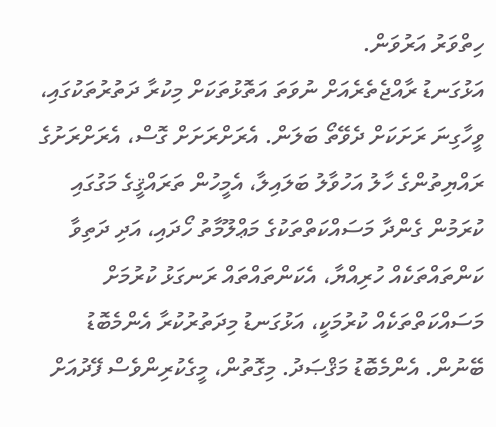ހިތްވަރު އަރުވަން.
އަޅުގަނޑު ރާއްޖެތެރެއަށް ނުވަތަ އަތޮޅުތަކަށް މިކުރާ ދަތުރުތަކުގައި، ވީހާގިނަ ރަށަކަށް ދެވޭތޯ ބަލަން. އެރަށްރަށަށް ގޮސް، އެރަށްރަށުގެ ރައްޔިތުންގެ ހާލު އަހުވާލު ބަލައިލާ، އެމީހުން ތަރައްޤީގެ މަގުގައި ކުރަމުން ގެންދާ މަސައްކަތްތަކުގެ މަޢްލޫމާތު ހޯދައި، އަދި ދަތިވާ ކަންތައްތަކެއް ހުރިއްޔާ، އެކަންތައްތައް ރަނގަޅު ކުރުމަށް މަސައްކަތްތަކެއް ކުރުމަކީ، އަޅުގަނޑު މިދަތުރުކުރާ އެންމެބޮޑު ބޭނުން. އެންމެބޮޑު މަޤްޞަދު. މިގޮތުން، މީގެކުރިންވެސް ފޭދުއަށް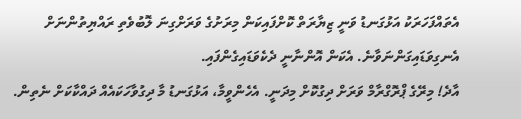އެތައްފަހަރަކު އަޅުގަނޑު ވަނީ ޒިޔާރަތް ކޮށްފައިކަން މިރަށުގެ ވަރަށްގިނަ ލޮބުވެތި ރައްޔިތުންނަށް އެނގިވަޑައިގަންނަވާނެ. އެކަން އޮންނާނީ ދެކެވަޑައިގެންފައި.
އާދެ! މިރޭގެ ޕްރޮގްރާމް ވަރަށް ދިގުކޮށް މިދަނީ. އެހެންވީމާ، އަޅުގަނޑު މާ ދިގުވާހަކައެއް ދައްކާކަށް ނެތިން.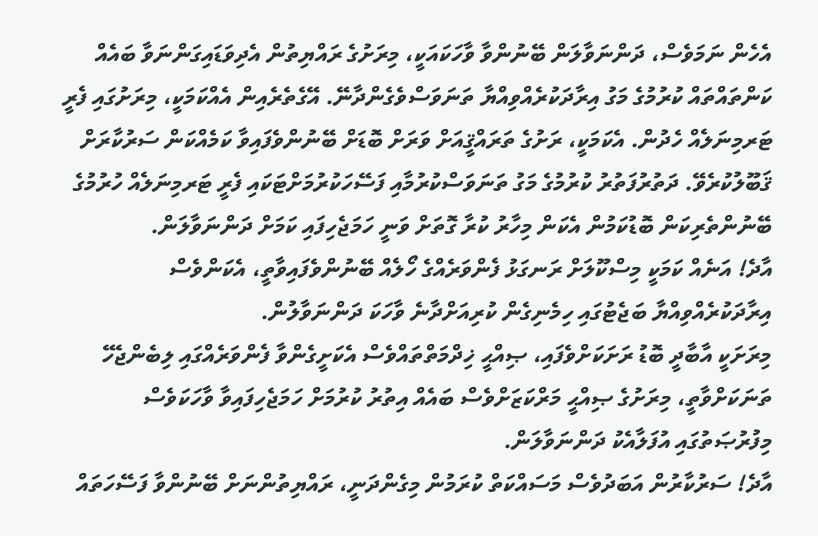އެހެން ނަމަވެސް، ދަންނަވާލަން ބޭނުންވާ ވާހަކައަކީ، މިރަށުގެ ރައްޔިތުން އެދިވަޑައިގަންނަވާ ބައެއް ކަންތައްތައް ކުރުމުގެ މަގު އިރާދަކުރެއްވިއްޔާ ތަނަވަސްވެގެންދާނޭ. އޭގެތެރެއިން އެއްކަމަކީ، މިރަށުގައި ފެރީ ޓަރމިނަލެއް ހެދުން. އެކަމަކީ، ރަށުގެ ތަރައްޤީއަށް ވަރަށް ބޮޑަށް ބޭނުންވެފައިވާ ކަމެއްކަން ސަރުކާރަށް ޤަބޫލުކުރެވޭ. ދަތުރުފަތުރު ކުރުމުގެ މަގު ތަނަވަސްކުރުމާއި ފަސޭހަކުރުމަށްޓަކައި ފެރީ ޓަރމިނަލެއް ހުރުމުގެ ބޭނުންތެރިކަން ބޮޑުކަމުން އެކަން މިހާރު ކުރާ ގޮތަށް ވަނީ ހަމަޖެހިފައި ކަމަށް ދަންނަވާލަން.
އާދެ! އަނެއް ކަމަކީ މިސްކޫލަށް ރަނގަޅު ފެންވަރެއްގެ ހޯލެއް ބޭނުންވެފައިވާތީ، އެކަންވެސް އިރާދަކުރެއްވިއްޔާ ބަޖެޓުގައި ހިމެނިގެން ކުރިއަށްދާނެ ވާހަކަ ދަންނަވާލުން.
މިރަށަކީ އާބާދީ ބޮޑު ރަށަކަށްވެފައި، ޞިއްޙީ ޚިދްމަތްތައްވެސް އެކަށީގެންވާ ފެންވަރެއްގައި ލިބެންޖެހޭ ތަނަކަށްވާތީ، މިރަށުގެ ޞިއްޙީ މަރްކަޒަށްވެސް ބައެއް އިތުރު ކުރުމަށް ހަމަޖެހިފައިވާ ވާހަކަވެސް މިފުރުޞަތުގައި އުފަލާއެކު ދަންނަވާލަން.
އާދެ! ސަރުކާރުން އަބަދުވެސް މަސައްކަތް ކުރަމުން މިގެންދަނީ، ރައްޔިތުންނަށް ބޭނުންވާ ފަސޭހަތައް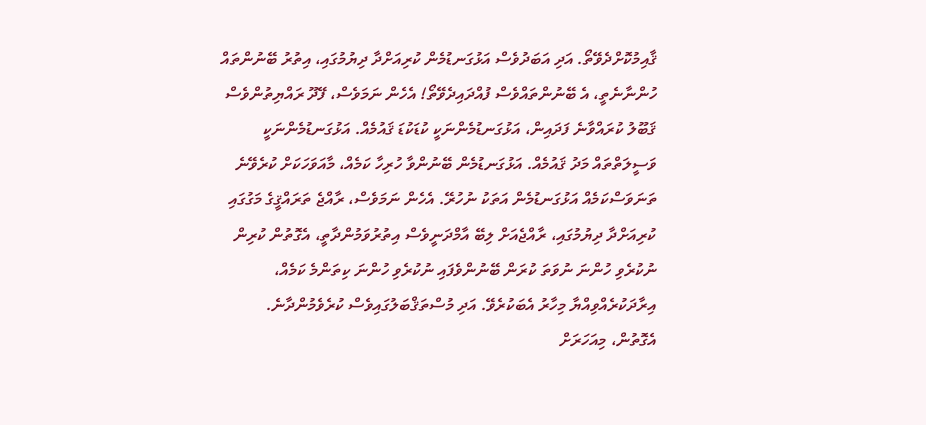ޤާއިމުކޮށްދެވޭތޯ. އަދި އަބަދުވެސް އަޅުގަނޑުމެން ކުރިއަށްދާ ދިޔުމުގައި، އިތުރު ބޭނުންތައް ހުންނާނެތީ، އެ ބޭނުންތައްވެސް ފުއްދައިދެވޭތޯ! އެހެން ނަމަވެސް، ފޭދޫ ރައްޔިތުންވެސް ޤަބޫލު ކުރައްވާނެ ފަދައިން، އަޅުގަނޑުމެންނަކީ ކުޑަކުޑަ ޤައުމެއް. އަޅުގަނޑުމެންނަކީ ވަސީލަތްތައް މަދު ޤައުމެއް. އަޅުގަނޑުމެން ބޭނުންވާ ހުރިހާ ކަމެއް، މާއަވަހަކަށް ކުރެވޭނެ ތަނަވަސްކަމެއް އަޅުގަނޑުމެން އަތަކު ނުހުރޭ. އެހެން ނަމަވެސް، ރާއްޖެ ތަރައްޤީގެ މަގުގައި ކުރިއަށްދާ ދިޔުމުގައި، ރާއްޖެއަށް ލިބޭ އާމްދަނީވެސް އިތުރުވަމުންދާތީ، އެގޮތުން ކުރިން ނުކުރެވި ހުންނަ ނުވަތަ ކުރަން ބޭނުންވެފައި ނުކުރެވި ހުންނަ ކިތަންމެ ކަމެއް، އިރާދަކުރެއްވިއްޔާ މިހާރު އެބަކުރެވޭ. އަދި މުސްތަޤްބަލުގައިވެސް ކުރެވެމުންދާނެ.
އެގޮތުން، މިއަހަރަށް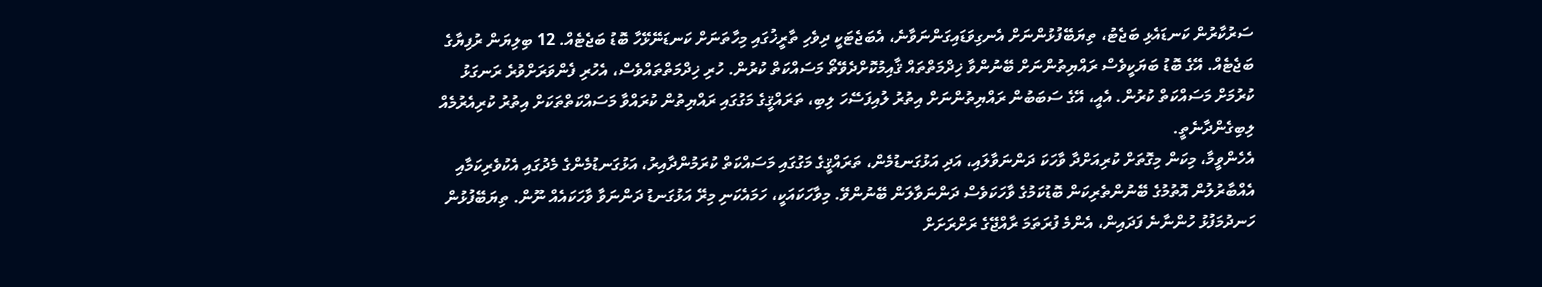ސަރުކާރުން ކަނޑައެޅި ބަޖެޓު، ތިޔަބޭފުޅުންނަށް އެނގިވަޑައިގަންނަވާނެ، އެބަޖެޓަކީ ދިވެހި ތާރީޚުގައި މިހާތަނަށް ކަނޑަނޭޅޭހާ ބޮޑު ބަޖެޓެއް. 12 ބިލިޔަން ރުފިޔާގެ ބަޖެޓެއް. އޭގެ ބޮޑު ބަޔަކީވެސް ރައްޔިތުންނަށް ބޭނުންވާ ޚިދްމަތްތައް ޤާއިމުކޮށްދެވޭތޯ މަސައްކަތް ކުރުން. ހުރި ޚިދްމަތްތައްވެސް، އެހުރި ފެންވަރަށްވުރެ ރަނގަޅު ކުރުމަށް މަސައްކަތް ކުރުން. އެއީ، އޭގެ ސަބަބުން ރައްޔިތުންނަށް އިތުރު ލުއިފަސޭހަ ލިބި، ތަރައްޤީގެ މަގުގައި ރައްޔިތުން ކުރައްވާ މަސައްކަތްތަކަށް އިތުރު ކުރިއެރުމެއް ލިބިގެންދާނެތީ.
އެހެންވީމާ، މިކަން މިގޮތަށް ކުރިއަށްދާ ވާހަކަ ދަންނަވާލައި، އަދި އަޅުގަނޑުމެން، ތަރައްޤީގެ މަގުގައި މަސައްކަތް ކުރަމުންދާއިރު، އަޅުގަނޑުމެންގެ މެދުގައި އެކުވެރިކަމާއި އެއްބާރުލުން އޮތުމުގެ ބޭނުންތެރިކަން ބޮޑުކަމުގެ ވާހަކަވެސް ދަންނަވާލަން ބޭނުންވޭ. މިވާހަކައަކީ، ހަމައެކަނި މިރޭ އަޅުގަނޑު ދަންނަވާ ވާހަކައެއް ނޫން. ތިޔަބޭފުޅުން ހަނދުމަފުޅު ހުންނާނެ ފަދައިން، އެންމެ ފުރަތަމަ ރާއްޖޭގެ ރަށްރަށަށް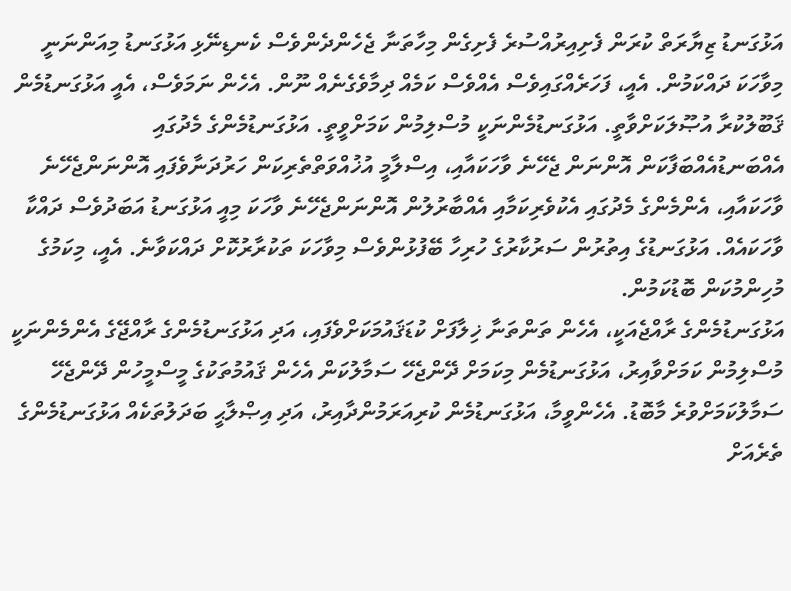އަޅުގަނޑު ޒިޔާރަތް ކުރަން ފެށިއިރުއްސުރެ ފެށިގެން މިހާތަނާ ޖެހެންދެންވެސް ކެނޑިނޭޅި އަޅުގަނޑު މިއަންނަނީ މިވާހަކަ ދައްކަމުން. އެއީ، ފަހަރެއްގައިވެސް އެއްވެސް ކަމެއް ދިމާވެގެނެއް ނޫން. އެހެން ނަމަވެސް، އެއީ އަޅުގަނޑުމެން ޤަބޫލުކުރާ އުޞޫލަކަށްވާތީ. އަޅުގަނޑުމެންނަކީ މުސްލިމުން ކަމަށްވީތީ. އަޅުގަނޑުމެންގެ މެދުގައި އެއްބަނޑުއެއްބަފާކަން އޮންނަން ޖެހޭނެ ވާހަކައާއި، އިސްލާމީ އުޚުއްވަތްތެރިކަން ހަރުދަނާވެފައި އޮންނަންޖެހޭނެ ވާހަކައާއި، އެންމެންގެ މެދުގައި އެކުވެރިކަމާއި އެއްބާރުލުން އޮންނަންޖެހޭނެ ވާހަކަ މިއީ އަޅުގަނޑު އަބަދުވެސް ދައްކާ ވާހަކައެއް. އަޅުގަނޑުގެ އިތުރުން ސަރުކާރުގެ ހުރިހާ ބޭފުޅުންވެސް މިވާހަކަ ތަކުރާރުކޮށް ދައްކަވާނެ. އެއީ، މިކަމުގެ މުހިންމުކަން ބޮޑުކަމުން.
އަޅުގަނޑުމެންގެ ރާއްޖެއަކީ، އެހެން ތަންތަނާ ޚިލާފަށް ކުޑަޤައުމަކަށްވެފައި، އަދި އަޅުގަނޑުމެންގެ ރާއްޖޭގެ އެންމެންނަކީ މުސްލިމުން ކަމަށްވާއިރު، އަޅުގަނޑުމެން މިކަމަށް ދޭންޖެހޭ ސަމާލުކަން އެހެން ޤައުމުތަކުގެ މީސްމީހުން ދޭންޖެހޭ ސަމާލުކަމަށްވުރެ މާބޮޑު. އެހެންވީމާ، އަޅުގަނޑުމެން ކުރިއަރަމުންދާއިރު، އަދި އިޞްލާޙީ ބަދަލުތަކެއް އަޅުގަނޑުމެންގެ ތެރެއަށް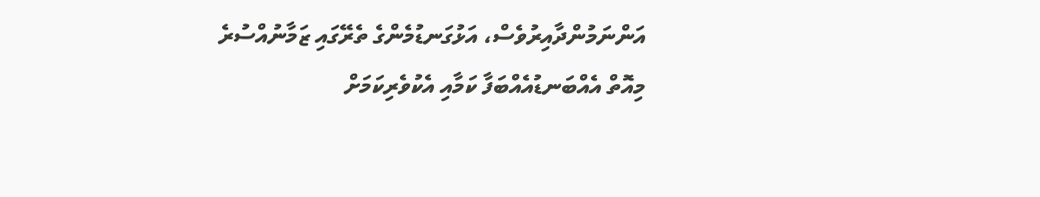އަންނަމުންދާއިރުވެސް، އަޅުގަނޑުމެންގެ ތެރޭގައި ޒަމާނުއްސުރެ މިއޮތް އެއްބަނޑުއެއްބަފާ ކަމާއި އެކުވެރިކަމަށް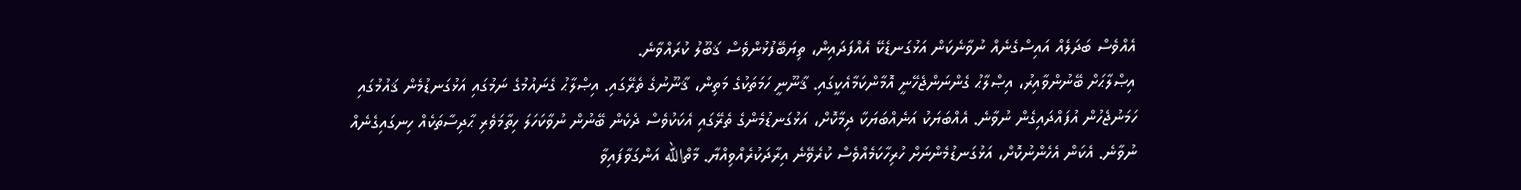އެއްވެސް ބަދަލެއް އައިސްގެނެއް ނުވާނެކަން އަޅުގަނޑެކޭ އެއްފަދައިން، ތިޔަބޭފުޅުންވެސް ޤަބޫލު ކުރައްވާނެ.
އިޞްލާޙަށް ބޭނުންވާއިރު، އިޞްލާޙު ގެންނަންޖެހޭނީ އޮމާންކަމާއެކީގައި. ޤާނޫނީ ހަމަތަކުގެ މަތިން، ޤާނޫނުގެ ތެރޭގައި. އިޞްލާޙު ގެނައުމުގެ ނަމުގައި އަޅުގަނޑުމެން ޤައުމުގައި ހަމަނުޖެހުން އުފައްދައިގެން ނުވާނެ. އެއްބަޔަކު އަނެއްބަޔަކާ ދިމާކޮށް، އަޅުގަނޑުމެންގެ ތެރޭގައި އެކަކުވެސް ދެކެން ބޭނުން ނުވާކަހަލަ ހިތާމަވެރި ޙާދިސާތަކެއް ހިނގައިގެނެއް ނުވާނެ. އެކަން އެހެންނުކޮށް، އަޅުގަނޑުމެންނަށް ހުރިހާކަމެއްވެސް ކުރެވޭނެ އިރާދަކުރެއްވިއްޔާ. މާތްالله އަންގަވާފައިވާ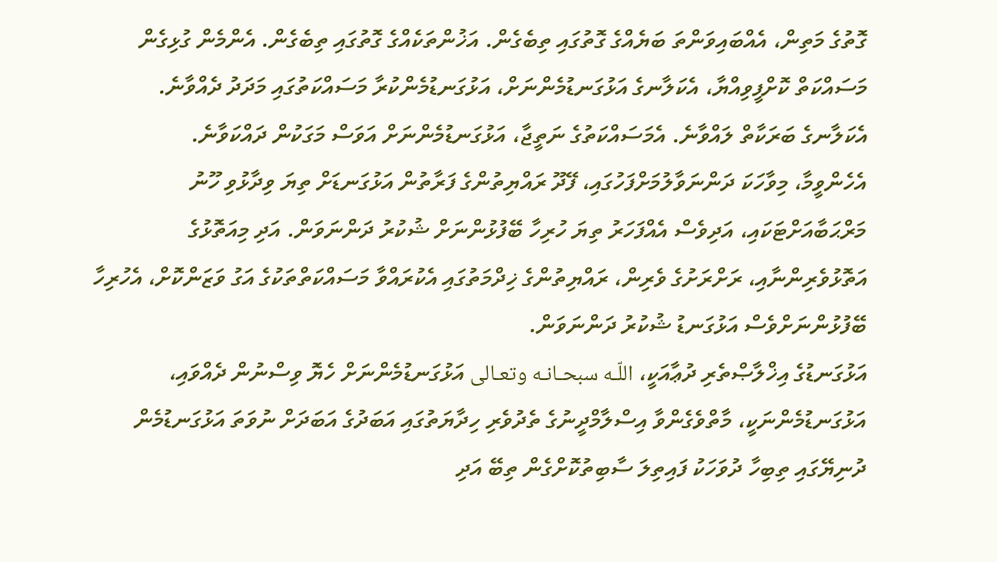ގޮތުގެ މަތިން، އެއްބައިވަންތަ ބަޔެއްގެ ގޮތުގައި ތިބެގެން. އަޚުންތަކެއްގެ ގޮތުގައި ތިބެގެން. އެންމެން ގުޅިގެން މަސައްކަތް ކޮށްފީވިއްޔާ، އެކަލާނގެ އަޅުގަނޑުމެންނަށް، އަޅުގަނޑުމެންކުރާ މަސައްކަތުގައި މަދަދު ދެއްވާނެ. އެކަލާނގެ ބަރަކާތް ލައްވާނެ. އެމަސައްކަތުގެ ނަތީޖާ، އަޅުގަނޑުމެންނަށް އަވަސް މަގަކުން ދައްކަވާނެ.
އެހެންވީމާ، މިވާހަކަ ދަންނަވާލުމަށްފަހުގައި، ފޭދޫ ރައްޔިތުންގެ ފަރާތުން އަޅުގަނޑަށް ތިޔަ ވިދާޅުވި ހޫނު މަރްޙަބާއަށްޓަކައި، އަދިވެސް އެއްފަހަރު ތިޔަ ހުރިހާ ބޭފުޅުންނަށް ޝުކުރު ދަންނަވަން. އަދި މިއަތޮޅުގެ އަތޮޅުވެރިންނާއި، ރަށްރަށުގެ ވެރިން، ރައްޔިތުންގެ ޚިދްމަތުގައި އެކުރައްވާ މަސައްކަތްތަކުގެ އަގު ވަޒަންކޮށް، އެހުރިހާ ބޭފުޅުންނަށްވެސް އަޅުގަނޑު ޝުކުރު ދަންނަވަން.
އަޅުގަނޑުގެ އިޚްލާޞްތެރި ދުޢާއަކީ، اللّـه سبحـانـه وتعـالى އަޅުގަނޑުމެންނަށް ހެޔޮ ވިސްނުން ދެއްވައި، އަޅުގަނޑުމެންނަކީ، މާތްވެގެންވާ އިސްލާމްދީނުގެ ތެދުވެރި ހިދާޔަތުގައި އަބަދުގެ އަބަދަށް ނުވަތަ އަޅުގަނޑުމެން ދުނިޔޭގައި ތިބިހާ ދުވަހަކު ފައިތިލަ ސާބިތުކޮށްގެން ތިބޭ އަދި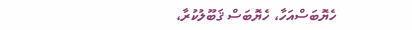ހެޔޮބަސްއަހާ، ހެޔޮބަސް ޤަބޫލުކުރާ،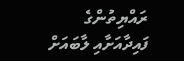ރައްޔިތުންގެ ފައިދާއަށާއި ލާބައަށް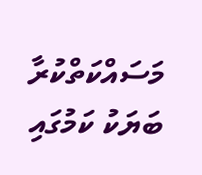މަސައްކަތްކުރާ ބަޔަކު ކަމުގައި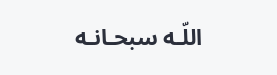اللّـه سبحـانـه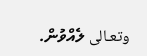وتعـالى ލެއްވުން.